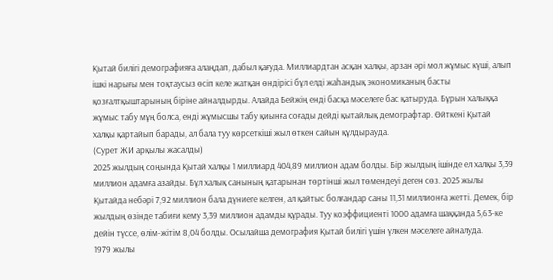Қытай билігі демографияға алаңдап, дабыл қағуда. Миллиардтан асқан халқы, арзан әрі мол жұмыс күші, алып ішкі нарығы мен тоқтаусыз өсіп келе жатқан өндірісі бұл елді жаһандық экономиканың басты қозғалтқыштарының біріне айналдырды. Алайда Бейжің енді басқа мәселеге бас қатыруда. Бұрын халыққа жұмыс табу мұң болса, енді жұмысшы табу қиынға соғады дейді қытайлық демографтар. Өйткені Қытай халқы қартайып барады, ал бала туу көрсеткіші жыл өткен сайын құлдырауда.
(Сурет ЖИ арқылы жасалды)
2025 жылдың соңында Қытай халқы 1 миллиард 404,89 миллион адам болды. Бір жылдың ішінде ел халқы 3,39 миллион адамға азайды. Бұл халық санының қатарынан төртінші жыл төмендеуі деген сөз. 2025 жылы Қытайда небәрі 7,92 миллион бала дүниеге келген, ал қайтыс болғандар саны 11,31 миллионға жетті. Демек, бір жылдың өзінде табиғи кему 3,39 миллион адамды құрады. Туу коэффициенті 1000 адамға шаққанда 5,63-ке дейін түссе, өлім-жітім 8,04 болды. Осылайша демография Қытай билігі үшін үлкен мәселеге айналуда.
1979 жылы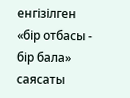енгізілген «бір отбасы - бір бала» саясаты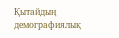Қытайдың демографиялық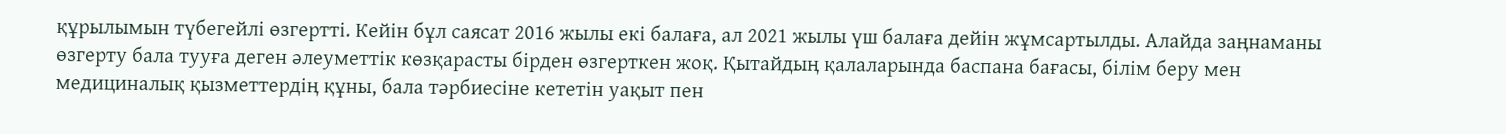құрылымын түбегейлі өзгертті. Кейін бұл саясат 2016 жылы екі балаға, ал 2021 жылы үш балаға дейін жұмсартылды. Алайда заңнаманы өзгерту бала тууға деген әлеуметтік көзқарасты бірден өзгерткен жоқ. Қытайдың қалаларында баспана бағасы, білім беру мен медициналық қызметтердің құны, бала тәрбиесіне кететін уақыт пен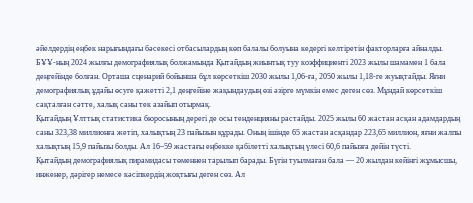әйелдердің еңбек нарығындағы бәсекесі отбасылардың көп балалы болуына кедергі келтіретін факторларға айналды.
БҰҰ-ның 2024 жылғы демографиялық болжамында Қытайдың жиынтық туу коэффициенті 2023 жылы шамамен 1 бала деңгейінде болған. Орташа сценарий бойынша бұл көрсеткіш 2030 жылы 1,06-ға, 2050 жылы 1,18-ге жуықтайды. Яғни демографиялық ұдайы өсуге қажетті 2,1 деңгейіне жақындаудың өзі әзірге мүмкін емес деген сөз. Мұндай көрсеткіш сақталған сәтте, халық саны тек азайып отырмақ.
Қытайдың Ұлттық статистика бюросының дерегі де осы тенденцияны растайды. 2025 жылы 60 жастан асқан адамдардың саны 323,38 миллионға жетіп, халықтың 23 пайызын құрады. Оның ішінде 65 жастан асқандар 223,65 миллион, яғни жалпы халықтың 15,9 пайызы болды. Ал 16–59 жастағы еңбекке қабілетті халықтың үлесі 60,6 пайызға дейін түсті.
Қытайдың демографиялық пирамидасы төменнен тарылып барады. Бүгін туылмаған бала — 20 жылдан кейінгі жұмысшы, инженер, дәрігер немесе кәсіпкердің жоқтығы деген сөз. Ал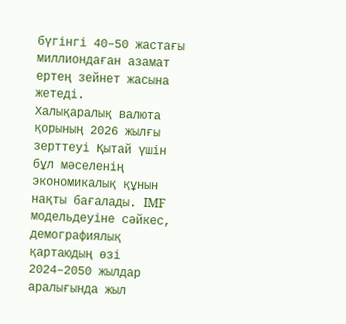бүгінгі 40–50 жастағы миллиондаған азамат ертең зейнет жасына жетеді.
Халықаралық валюта қорының 2026 жылғы зерттеуі Қытай үшін бұл мәселенің экономикалық құнын нақты бағалады. IMF модельдеуіне сәйкес, демографиялық қартаюдың өзі 2024–2050 жылдар аралығында жыл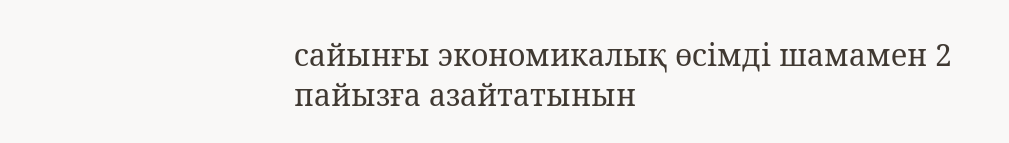сайынғы экономикалық өсімді шамамен 2 пайызға азайтатынын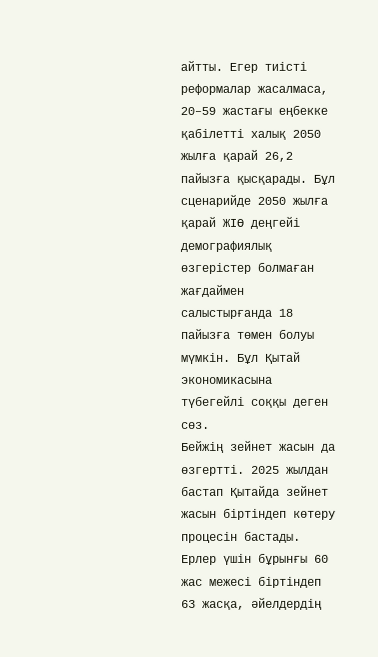айтты. Егер тиісті реформалар жасалмаса, 20–59 жастағы еңбекке қабілетті халық 2050 жылға қарай 26,2 пайызға қысқарады. Бұл сценарийде 2050 жылға қарай ЖІӨ деңгейі демографиялық өзгерістер болмаған жағдаймен салыстырғанда 18 пайызға төмен болуы мүмкін. Бұл Қытай экономикасына түбегейлі соққы деген сөз.
Бейжің зейнет жасын да өзгертті. 2025 жылдан бастап Қытайда зейнет жасын біртіндеп көтеру процесін бастады. Ерлер үшін бұрынғы 60 жас межесі біртіндеп 63 жасқа, әйелдердің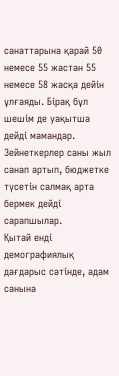санаттарына қарай 50 немесе 55 жастан 55 немесе 58 жасқа дейін ұлғаяды. Бірақ бұл шешім де уақытша дейді мамандар. Зейнеткерлер саны жыл санап артып, бюджетке түсетін салмақ арта бермек дейді сарапшылар.
Қытай енді демографиялық дағдарыс сәтінде, адам санына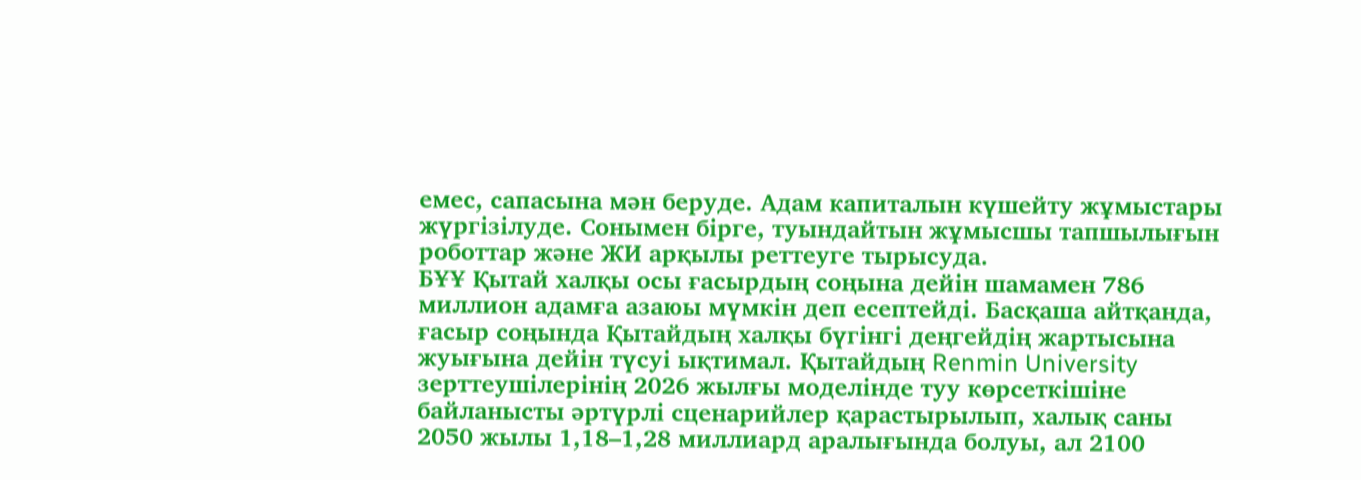емес, сапасына мән беруде. Адам капиталын күшейту жұмыстары жүргізілуде. Сонымен бірге, туындайтын жұмысшы тапшылығын роботтар және ЖИ арқылы реттеуге тырысуда.
БҰҰ Қытай халқы осы ғасырдың соңына дейін шамамен 786 миллион адамға азаюы мүмкін деп есептейді. Басқаша айтқанда, ғасыр соңында Қытайдың халқы бүгінгі деңгейдің жартысына жуығына дейін түсуі ықтимал. Қытайдың Renmin University зерттеушілерінің 2026 жылғы моделінде туу көрсеткішіне байланысты әртүрлі сценарийлер қарастырылып, халық саны 2050 жылы 1,18–1,28 миллиард аралығында болуы, ал 2100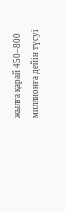жылға қарай 450–800 миллионға дейін түсуі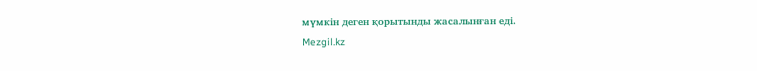мүмкін деген қорытынды жасалынған еді.
Mezgil.kz